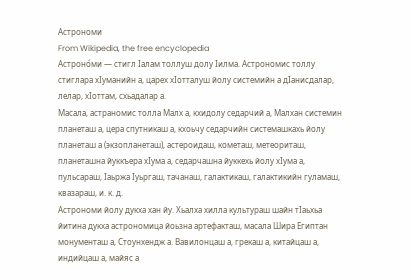Астрономи
From Wikipedia, the free encyclopedia
Астроно́ми — стигл Ӏалам толлуш долу Ӏилма. Астрономис толлу стиглара хӀуманийн а, царех хӀотталуш йолу системийн а дӀанисдалар, лелар, хӀоттам, схьадалар а.
Масала, астраномис толла Малх а, кхидолу седарчий а, Малхан системин планеташ а, цера спутникаш а, кхоьчу седарчийн системашкахь йолу планеташ а (экзопланеташ), астероидаш, кометаш, метеориташ, планеташна йуккъера хӀума а, седарчашна йуккехь йолу хӀума а, пульсараш, Ӏаьржа Ӏуьргаш, тачанаш, галактикаш, галактикийн гуламаш, квазараш, и. к. д.
Астрономи йолу дукха хан йу. Хьалха хилла культураш шайн тӀаьхьа йитина дукха астрономица йоьзна артефакташ, масала Шира Египтан монументаш а, Стоунхендж а. Вавилонцаш а, грекаш а, китайцаш а, индийцаш а, майяс а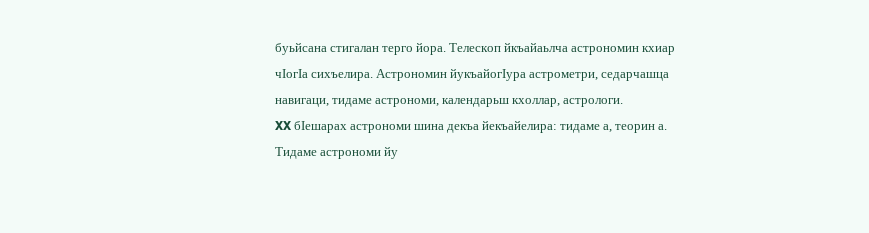буьйсана стигалан терго йора. Телескоп йкъайаьлча астрономин кхиар чӀогӀа сихъелира. Астрономин йукъайогӀура астрометри, седарчашца навигаци, тидаме астрономи, календарьш кхоллар, астрологи.
XX бӀешарах астрономи шина декъа йекъайелира: тидаме а, теорин а. Тидаме астрономи йу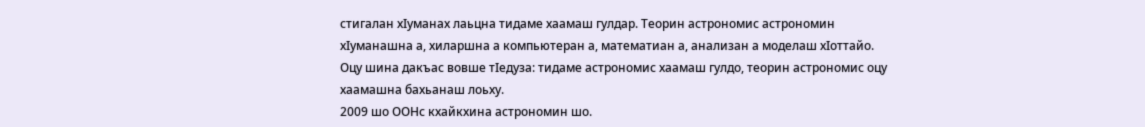стигалан хӀуманах лаьцна тидаме хаамаш гулдар. Теорин астрономис астрономин хӀуманашна а, хиларшна а компьютеран а, математиан а, анализан а моделаш хӀоттайо. Оцу шина дакъас вовше тӀедуза: тидаме астрономис хаамаш гулдо, теорин астрономис оцу хаамашна бахьанаш лоьху.
2009 шо ООНс кхайкхина астрономин шо.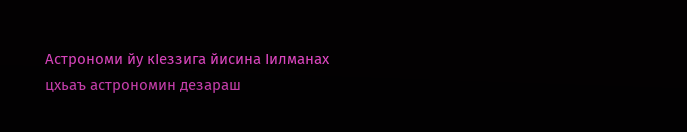Астрономи йу кӀеззига йисина Ӏилманах цхьаъ астрономин дезараш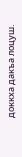доккха дакъа лоцуш.